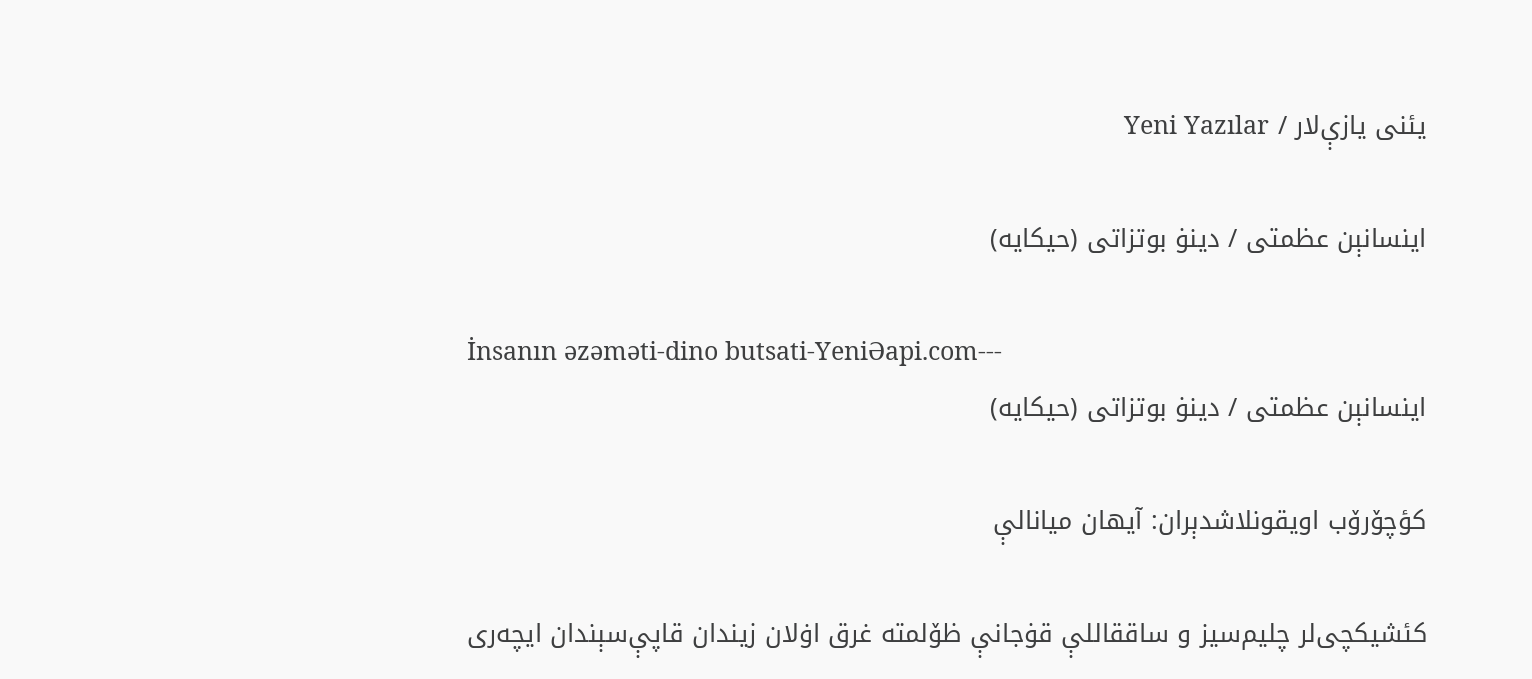یئنی یازې‌لار / Yeni Yazılar

اینسانېن عظمتی / دینۏ بوتزاتی (حیکایه)

İnsanın əzəməti-dino butsati-YeniƏapi.com---
اینسانېن عظمتی / دینۏ بوتزاتی (حیکایه)

کؤچۆرۆب اویقونلاشدېران: آیهان میانالې

کئشیکچی‌لر چلیم‌سیز و ساققاللې قۏجانې ظۆلمته‌ غرق اۏلان زیندان قاپې‌سېندان ایچه‌ری‌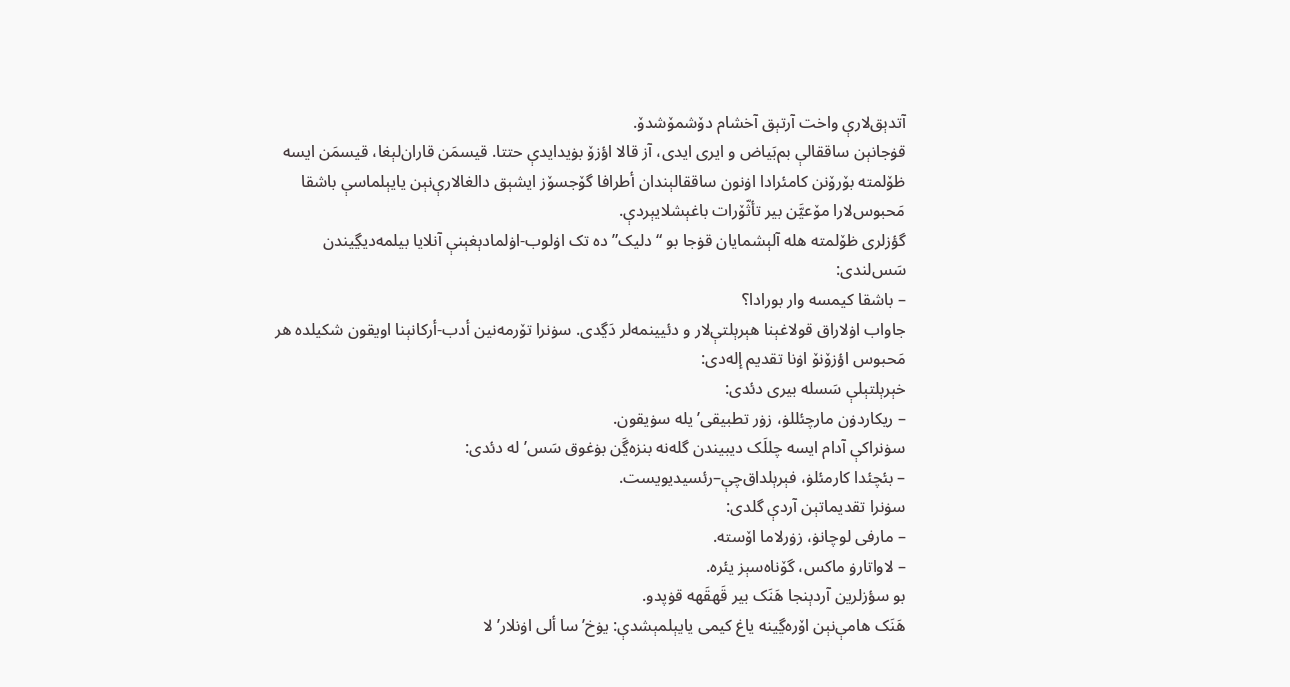آتدېق‌لارې واخت آرتېق آخشام دۆشمۆشدۆ.
قۏجانېن ساققا‌لې بم‌بَیاض و ایری ایدی، آز قالا‌ اؤزۆ بۏیدایدې حتتا. قیسمَن قاران‌لېغا، قیسمَن ایسه ظۆلمته‌ بۆرۆنن کامئرا‌دا اۏنون ساققالېندان أطرافا گۆجسۆز ایشېق دالغا‌لارې‌نېن یایېلماسې باشقا مَحبوس‌لارا مۆعيَّن بیر تأثّۆرات باغېشلایېردې.
گؤز‌لری ظۆلمته‌ هله‌ آلېشمایان قۏجا بو “دلیک”ده‌ تک اۏلوب-اۏلمادېغېنې آنلایا بیلمه‌دیڲیندن سَس‌لندی:
– باشقا کیمسه‌ وار بورادا؟
جاواب اۏلاراق قولاغېنا هېرېلتې‌لار و دئیینمه‌لر دَڲدی. سۏنرا تۆرمه‌نین أدب-أرکانېنا اویقون شکیلده‌ هر مَحبوس اؤزۆنۆ اۏنا تقدیم إله‌دی:
خېرېلتېلې سَسله‌ بیری دئدی:
– ریکاردۏن مارچئللۏ، زۏر تطبیقی’یله سۏیقون.
سۏنراکې آدام ایسه چللَک دیبیندن گله‌نه‌ بنزه‌ڲَن بۏغوق سَس’له‌ دئدی:
– بئچئدا کارمئلۏ، فېرېلداق‌چې–رئسیدیویست.
سۏنرا تقدیماتېن آردې گلدی:
– مارفی لوچانۏ، زۏرلاما اۆسته‌.
– لاواتارۏ ماکس، گۆناه‌سېز یئره‌.
بو سؤز‌لرین آردېنجا هَنَک بیر قَهقَهه‌ قۏپدو.
هَنَک هامې‌نېن اۆره‌ڲینه‌ یاغ کیمی یایېلمېشدې: یۏخ’سا أ‌لی اۏنلار’لا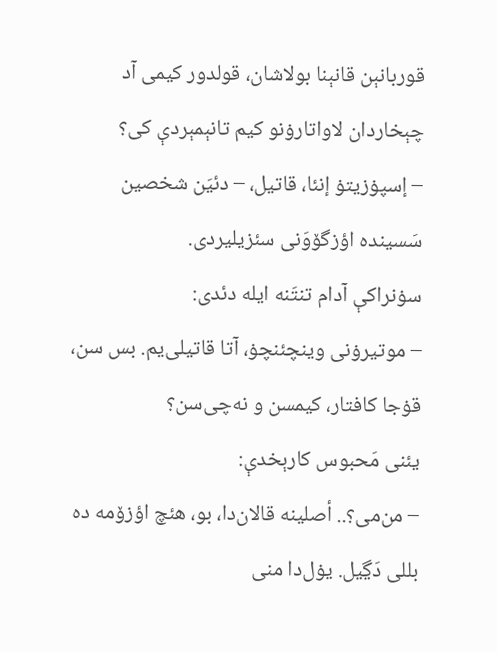قوربانېن قانېنا بولاشان، قولدور کیمی آد چېخاردان لاواتارۏنو کیم تانېمېردې کی؟
– إسپۏزیتۏ إنئا، قاتیل، – دئیَن شخصین سَسینده‌ اؤزگۆوَنی سئزیلیردی.
سۏنراکې آدام تنتَنه‌ ایله‌ دئدی:
– موتیرۏنی وینچئنچۏ، آتا قاتیلی‌یم. بس سن، قۏجا کافتار، کیمسن و نه‌چی‌سن؟
یئنی مَحبوس کارېخدې:
– من‌می؟.. أصلینه‌ قالا‌ن‌دا، بو، هئچ اؤزۆمه‌ ده‌ بللی دَڲیل. یۏل‌دا منی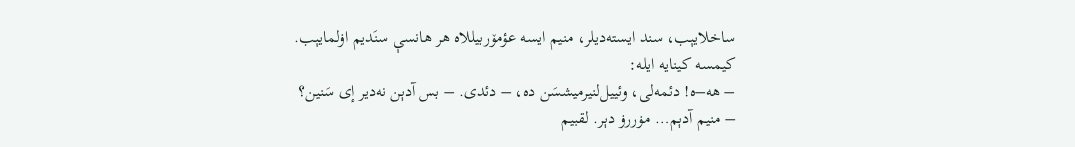ساخلایېب، سند ایسته‌دیلر، منیم ایسه عؤمۆربیللاه‌ هر هانسې سنَدیم اۏلمایېب.
کیمسه‌ کینایه‌ ایله‌:
– هه‌–ه‌! دئمه‌لی، وئییل‌لنیرمیشسَن ده‌، – دئدی. – بس آدېن نه‌دیر إی سَنین؟
– منیم آدېم… مۏررۏ دېر. لقبیم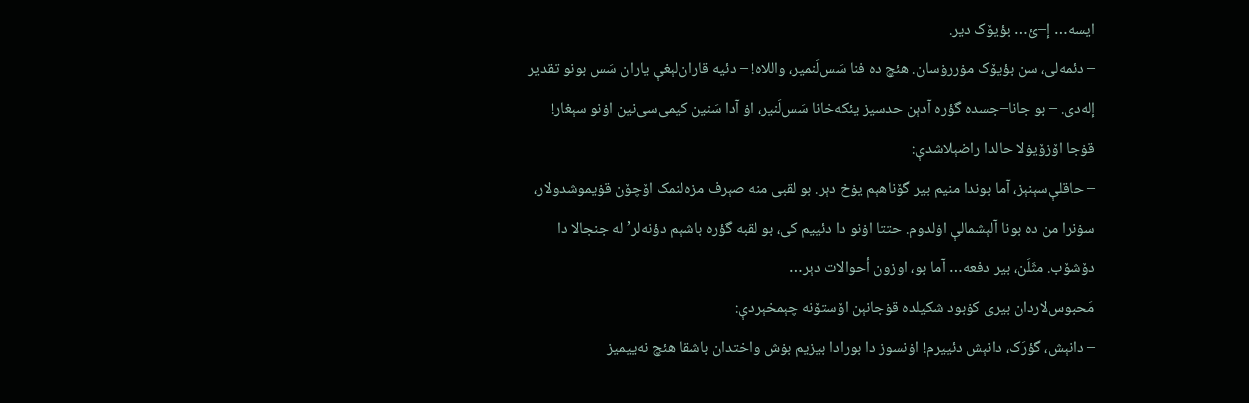ایسه… إ–ئ… بؤیۆک دیر.
– دئمه‌لی، سن بؤیۆک مۏررۏسان. هئچ ده‌ فنا سَس‌لَنمیر، واللاه‌! – دئیه‌ قاران‌لېغې یاران سَس بونو تقدیر إله‌دی. – بو جانا–جسده‌ گؤره‌ آدېن حدسیز یئکه‌خانا سَس‌لَنیر، اۏ آدا سَنین کیمی‌سی‌نین اۏنو سېغار!
قۏجا اۆزۆیۏلا‌ حالدا راضېلاشدې:
– حاقلې‌سېنېز، آما بوندا منیم بیر گۆناهېم یۏخ دېر. بو لقبی منه‌ صېرف مزه‌لنمک اۆچۆن قۏیموشدولار، سۏنرا من ده‌ بونا آلېشما‌لې اۏلدوم. حتتا اۏنو دا دئییم کی، بو لقبه‌ گؤره‌ باشېم دؤنه‌لر’له‌ جنجالا دا دۆشۆب. مثَلَن، بیر دفعه‌… آما بو، اوزون أحوالات‌ دېر…
مَحبوس‌لاردان بیری کۏبود شکیلده‌ قۏجانېن اۆستۆنه‌ چېمخېردې:
– دانېش، گؤرَک، دانېش دئییرم! اۏنسوز دا بورادا بیزیم بۏش واختدان باشقا هئچ نه‌ییمیز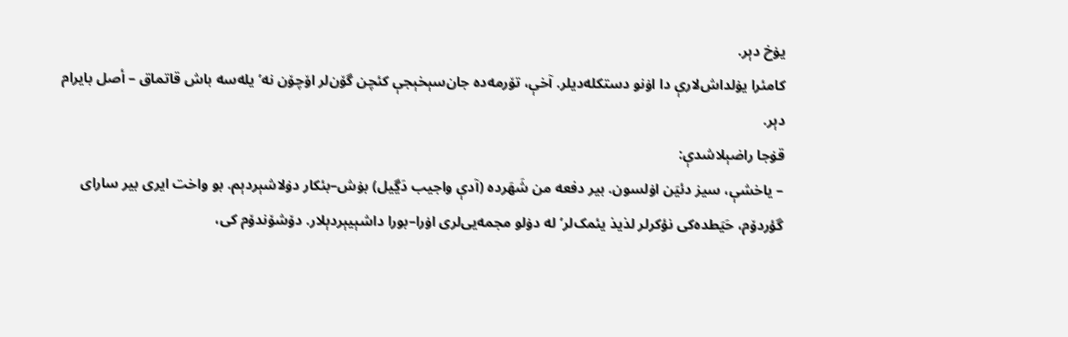یۏخ دېر.
کامئرا یۏلداش‌لارې دا اۏنو دستکله‌دیلر. آخې، تۆرمه‌ده‌ جان‌سېخېجې کئچن گۆن‌لر اۆچۆن نه’یله‌سه‌ باش قاتماق – أصل بایرام‌ دېر.
قۏجا راضېلاشدې:
– یاخشې، سیز دئیَن اۏلسون. بیر دفعه‌ من شَهَرده‌ (آدې واجیب دَڲیل) بۏش–بئکار دۏلاشېردېم. بو واخت ایری بیر سارای گؤردۆم، حَیَطده‌کی‌ نؤکر‌لر لذیذ یئمک‌لر’له دۏلو مجمه‌یی‌لری اۏرا–بورا داشېیېردېلار. دۆشۆندۆم کی،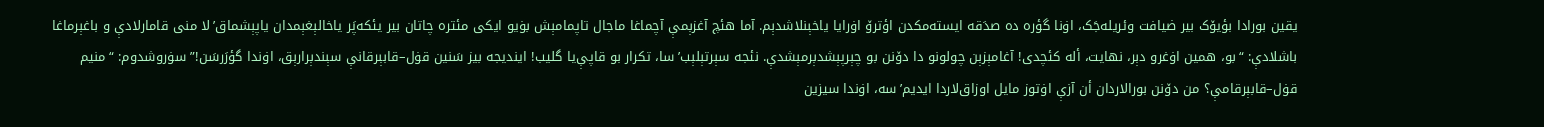یقین بورادا بؤیۆک بیر ضیافت وئریله‌جَک، اۏنا گؤره‌ ده‌ صدَقه‌ ایسته‌مکدن اؤترۆ اۏرایا یاخېنلاشدېم. آما هئچ آغزېمې آچماغا ماجال تاپمامېش بۏیو ایکی مئتره‌ چاتان بیر یئکه‌پَر یاخالېغېمدان یاپېشماق’لا‌ منی قامارلادې و باغېرماغا باشلادې: “بو، همین اۏغرو دېر، نهایت، أله‌ کئچدی! آغامېزېن چولونو دا دۆنن بو چېرپېشدېرمېشدې. نئجه‌ سېرتېلېب’سا، تکرار بو قاپې‌یا گلیب! ایندیجه‌ بیز سَنین قۏل–قابېرقانې سېندېرارېق، اۏندا گؤرَرسَن!” سۏروشدوم: “منیم قۏل–قابېرقامې؟ من دۆنن بورا‌لاردان أن آزې اۏتوز مایل اوزاق‌لار‌دا ایدیم’سه، اۏندا سیزین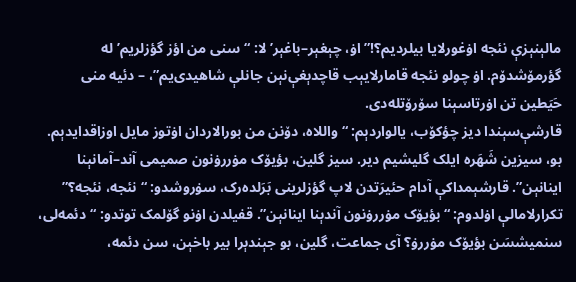مالېنېزې نئجه‌ اۏغورلایا بیلردیم؟!” اۏ، چېغېر–باغېر’لا: “سنی من اؤز گؤز‌لریم’له‌ گؤرمۆشدۆم. اۏ چولو نئجه‌ قامارلایېب قاچدېغې‌نېن جانلې شاهیدی‌یم”، – دئیه‌ منی حَیَطین تن اۏرتاسېنا سۆرۆتله‌دی.
قارشې‌سېندا دیز چؤکۆب، یالواردېم: “واللاه‌، دۆنن من بورا‌لاردان اۏتوز مایل اوزاقدایدېم. بو، سیزین شَهَره‌ ایلک گلیشیم دیر. سیز گلین، بؤیۆک مۏررۏنون صمیمی آند–آمانېنا اینانېن”. قارشېمداکې آدام حئیرَتدن لاپ گؤزلرینی بَرَلده‌رک، سۏروشدو: “نئجه‌، نئجه‌؟” تکرارلاما‌لې اۏلدوم: “بؤیۆک مۏررۏنون آندېنا اینانېن”. قفیلدن اۏنو گۆلمک توتدو: “دئمه‌لی، سنمیشسَن بؤیۆک مۏررۏ؟ آی جماعت، گلین، بو جېندېرا بیر باخېن، سن دئمه‌،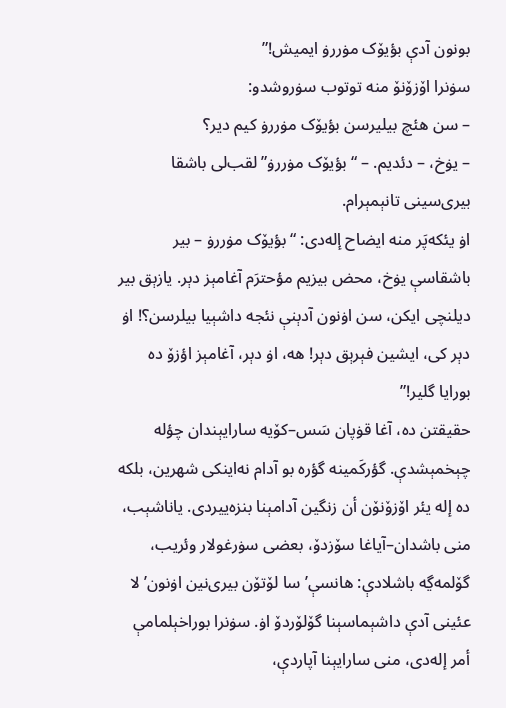بونون آدې بؤیۆک مۏررۏ ایمیش!”
سۏنرا اۆزۆنۆ منه‌ توتوب سۏروشدو:
– سن هئچ بیلیر‌سن بؤیۆک مۏررۏ کیم‌ دیر؟
– یۏخ، – دئدیم. – “بؤیۆک مۏررۏ” لقب‌لی باشقا بیری‌سینی تانېمېرام.
اۏ یئکه‌پَر منه‌ ایضاح إله‌دی: “بؤیۆک مۏررۏ – بیر باشقا‌سې یۏخ، محض بیزیم مؤحترَم آغامېز دېر. یازېق بیر دیلنچی ایکن، سن اۏنون آدېنې نئجه‌ داشېیا بیلر‌سن؟! اۏ دېر کی، ایشین فېرېق دېر! هه‌، اۏ دېر، آغامېز اؤزۆ ده‌ بورایا گلیر!”
حقیقتن ده‌، آغا قۏپان سَس–کۆیه سارایېندان چؤله‌ چېخمېشدې. گؤرکَمینه‌ گؤره‌ بو آدام نه‌‌اینکی شهرین، بلکه‌ ده‌ إله‌ یئر اۆزۆنۆن أن زنگین آدامېنا بنزه‌ییردی. یاناشېب، منی باشدان–آیاغا سۆزدۆ، بعضی سۏرغولار وئریب، گۆلمه‌ڲه‌ باشلادې: هانسې’سا لۆتۆن بیری‌نین اۏنون’لا عئینی آدې داشېماسېنا گۆلۆردۆ اۏ. سۏنرا بوراخېلمامې أمر إله‌دی، منی سارایېنا آپاردې،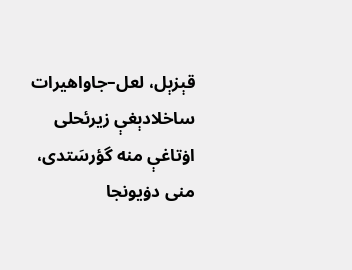قېزېل، لعل–جاواهیرات ساخلادېغې زیرئحلی اۏتاغې منه‌ گؤرسَتدی، منی دۏیونجا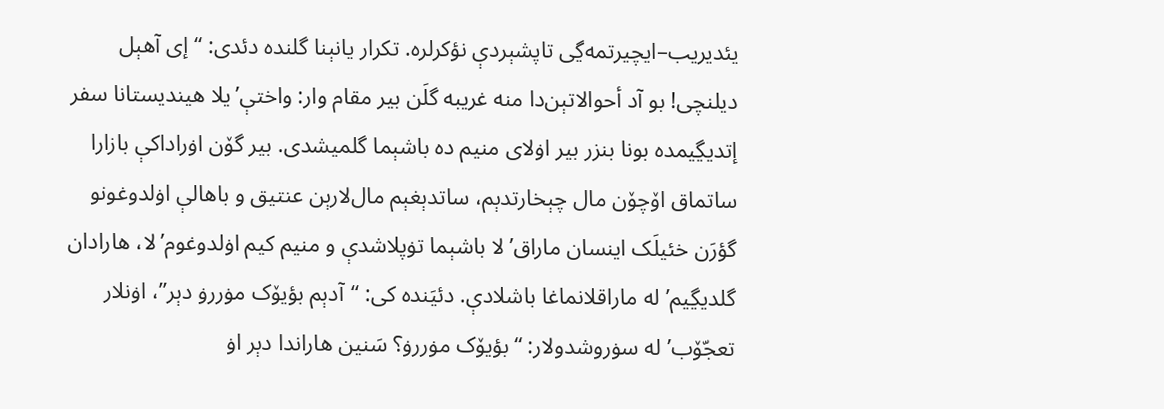یئدیریب–ایچیرتمه‌ڲی تاپشېردې نؤکر‌لره‌. تکرار یانېنا گلنده‌ دئدی: “إی آهېل دیلنچی! بو آد أحوالاتېن‌دا منه‌ غریبه‌ گلَن بیر مقام وار: واختې’یلا هیندیستانا سفر إتدیڲیمده‌ بونا بنزر بیر اۏلای منیم ده‌ باشېما گلمیشدی. بیر گۆن اۏراداکې بازارا ساتماق اۆچۆن مال چېخارتدېم، ساتدېغېم مال‌لارېن عنتیق و باها‌لې اۏلدوغونو گؤرَن خئیلَک اینسان ماراق’لا‌ باشېما تۏپلاشدې و منیم کیم اۏلدوغوم’لا‌، هارادان گلدیڲیم’له ماراقلانماغا باشلادې. دئیَنده‌ کی: “آدېم بؤیۆک مۏررۏ دېر”، اۏنلار تعجّۆب‌’له سۏروشدولار: “بؤیۆک مۏررۏ؟ سَنین هاراندا دېر اۏ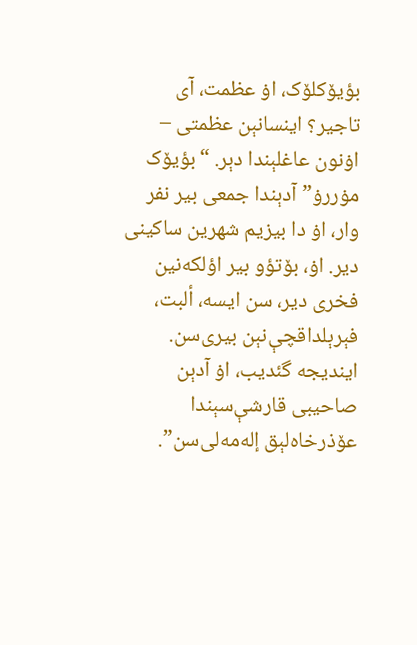بؤیۆکلۆک، اۏ عظمت، آی تاجیر؟ اینسانېن عظمتی – اۏنون عاغلېندا دېر. “بؤیۆک مۏررۏ” آدېندا جمعی بیر نفر وار، اۏ دا بیزیم شهرین ساکینی دیر. اۏ، بۆتؤو بیر اؤلکه‌نین فخری دیر، سن ایسه، ألبت، فېرېلداقچې‌نېن بیری‌سن. ایندیجه‌ گئدیب، اۏ آدېن صاحیبی قارشې‌سېندا عۆذرخاه‌لېق إله‌مه‌لی‌سن”.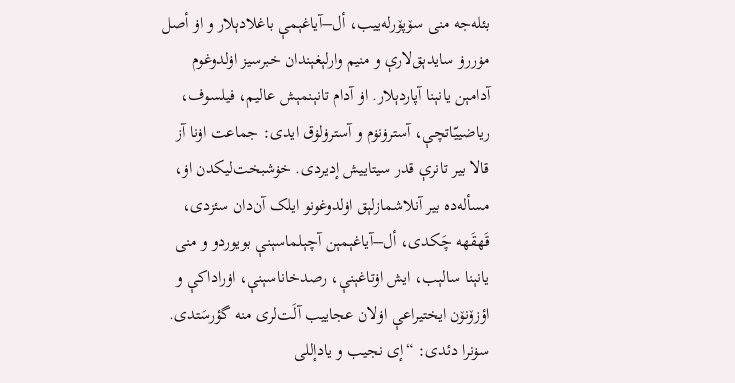بئله‌جه‌ منی سۆپۆرله‌ییب، أل–آیاغېمې باغلادېلار و اۏ أصل مۏررۏ سایدېق‌لارې و منیم وار‌لېغېندان خبرسیز اۏلدوغوم آدامېن یانېنا آپاردېلار. اۏ آدام تانېنمېش عالیم، فیلسوف، ریاضییّاتچې، آسترۏنۏم و آسترۏلۏق ایدی: جماعت اۏنا آز قالا‌ بیر تانرې قدر سیتاییش إدیردی. خۏشبخت‌لیکدن اۏ، مسأله‌ده‌ بیر آنلاشماز‌لېق اۏلدوغونو ایلک آن‌دان سئزدی، قَهقَهه‌ چَکدی، أل–آیاغېمېن آچېلماسېنې بویوردو و منی یانېنا سالېب، ایش اۏتاغېنې، رصد‌خاناسېنې، اۏراداکې و اؤزۆنۆن ایختیراعې اۏلان عجاییب آلَت‌لری منه‌ گؤرسَتدی. سۏنرا دئدی: “إی نجیب و یادإللی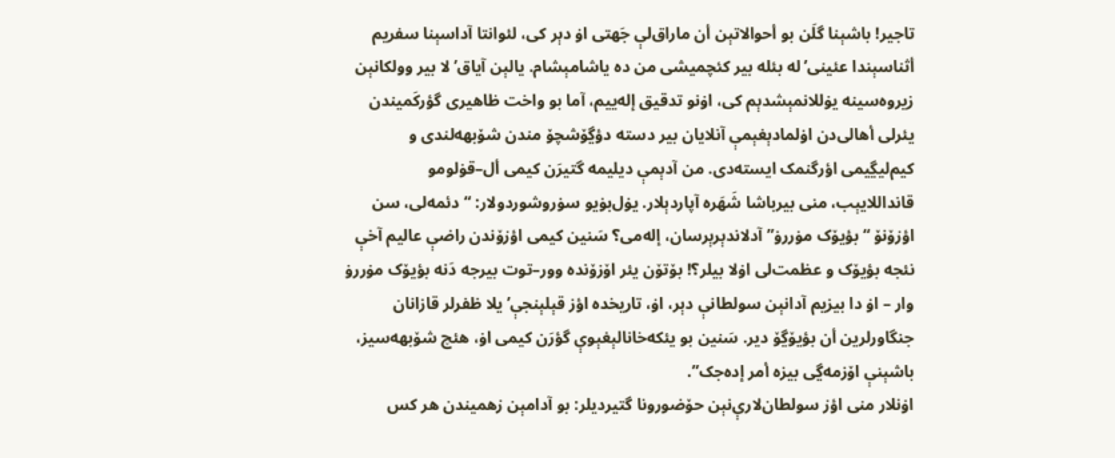تاجیر! باشېنا گلَن بو أحوالاتېن أن ماراق‌لې جَهتی اۏ دېر کی، لئوانتا آداسېنا سفریم أثناسېندا عئینی‌’له‌ بئله‌ بیر کئچمیشی من ده‌ یاشامېشام. یالېن آیاق’لا بیر وولکانېن زیروه‌سینه‌ یۏللانمېشدېم کی، اۏنو تدقیق إله‌ییم، آما بو واخت ظاهیری گؤرکَمیندن یئر‌لی أها‌لی‌دن اۏلمادېغېمې آنلایان بیر دسته‌ دؤڲۆشچۆ مندن شۆبهه‌لندی و کیم‌لیڲیمی اؤرگنمک ایسته‌دی. من آدېمې دیلیمه‌ گتیرَن کیمی أل–قۏلومو قانداللایېب، منی بیرباشا شَهَره‌ آپاردېلار. یۏل‌بۏیو سۏروشوردولار: “دئمه‌لی، سن اؤزۆنۆ “بؤیۆک مۏررۏ” آدلاندېرېرسان، إله‌می؟ سَنین کیمی اؤزۆندن راضې عالیم آخې نئجه‌ بؤیۆک و عظمت‌لی اۏلا بیلر؟! بۆتۆن یئر اۆزۆنده‌ وور–توت بیرجه‌ دَنه‌ بؤیۆک مۏررۏ وار – اۏ دا بیزیم آدانېن سولطانې دېر، اۏ، تاریخده‌ اؤز قېلېنجې’یلا ظفر‌لر قازانان جنگاور‌لرین أن بؤیۆڲۆ دیر. سَنین بو یئکه‌خانالېغېوې گؤرَن کیمی اۏ، هئچ شۆبهه‌سیز، باشېنې اۆزمه‌ڲی بیزه‌ أمر إده‌جک”.
اۏنلار منی اؤز سولطان‌لارې‌نېن حۆضورونا گتیردیلر: بو آدامېن زهمیندن هر کس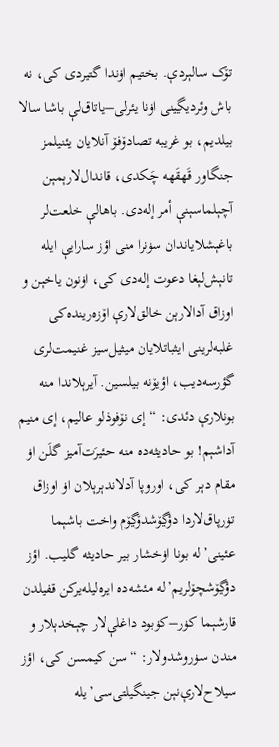تۆک سالېردې. بختیم اۏندا گتیردی کی، نه‌ باش وئردیڲینی اۏنا یئرلی–یاتاق‌لې باشا سالا‌ بیلدیم، بو غریبه‌ تصادۆفۆ آنلایان یئنیلمز جنگاور قَهقَهه‌ چَکدی، قاندال‌لارېمېن آچېلماسېنې أمر إله‌دی. باها‌لې خلعت‌لر باغېشلایاندان سۏنرا منی اؤز سارایې ایله‌ تانېش‌لېغا دعوت إله‌دی کی، اۏنون یاخېن و اوزاق آدا‌لارېن خالق‌لارې اۆزه‌رینده‌کی‌ غلبه‌‌لرینی ایثباتلایان میثیل‌سیز غنیمت‌لری گؤرسه‌دیب، اؤیۆنه‌ بیلسین. آیرېلاندا منه‌ بونلارې دئدی: “إی نۆفوذلو عالیم، إی منیم آداشېم! بو حادیثه‌ده‌ منه‌ حئیرَت‌آمیز گلَن اۏ مقام دېر کی، اوروپا آدلاندېرېلان اۏ اوزاق تۏرپاق‌لاردا دؤڲۆشدۆڲۆم واخت باشېما عئینی‌’له‌ بونا اۏخشار بیر حادیثه‌ گلیب. اؤز دؤڲۆشچۆ‌لریم’له مئشه‌ده‌ ایره‌لیله‌یرکن قفیلدن قارشېما کۏر–کۏبود داغلې‌لار چېخدېلار و مندن سۏروشدولار: “سن کیمسن کی، اؤز سیلاح‌لارې‌نېن جینگیلتی‌سی’یله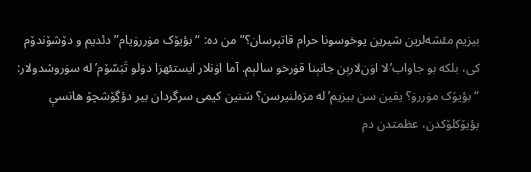بیزیم مئشه‌لرین شیرین یوخوسونا حرام قاتېرسان؟” من ده: “بؤیۆک مۏررۏیام” دئدیم و دۆشۆندۆم کی، بلکه‌ بو جاواب’لا اۏن‌لارېن جانېنا قۏرخو سالېم. آما اۏنلار ایستئهزا دۏلو تَبَسّۆم’له سۏروشدولار: “بؤیۆک مۏررۏ؟ یقین سن بیزیم’له‌ مزه‌لنیرسن؟ سَنین کیمی سرگردان بیر دؤڲۆشچۆ هانسې بؤیۆکلۆکدن، عظمتدن دم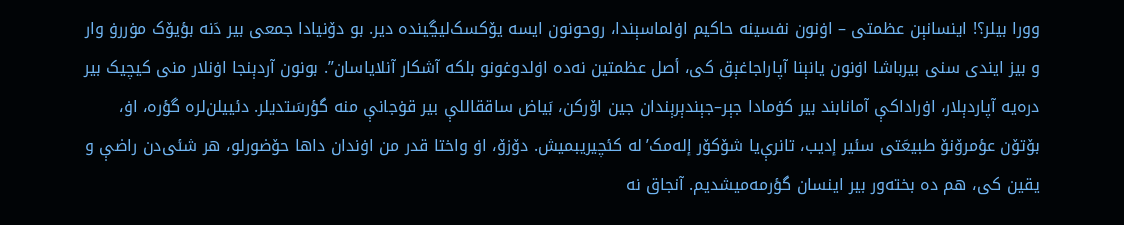وورا بیلر؟! اینسانېن عظمتی – اۏنون نفسینه‌ حاکیم اۏلماسېندا، روحونون ایسه یۆکسک‌لیڲینده دیر. بو دۆنیادا جمعی بیر دَنه‌ بؤیۆک مۏررۏ وار و بیز ایندی سنی بیرباشا اۏنون یانېنا آپاراجاغېق کی، أصل عظمتین نه‌ده‌ اۏلدوغونو بلکه‌ آشکار آنلایاسان”. بونون آردېنجا اۏنلار منی کیچیک بیر دره‌یه‌ آپاردېلار، اۏراداکې آمانابند بیر کۏما‌دا جېر–جېندېرېندان جین اۆرکن، بَیاض ساققاللې بیر قۏجانې منه‌ گؤرسَتدیلر. دئییلن‌لره‌ گؤره‌، اۏ، بۆتۆن عؤمرۆنۆ طبیعَتی سئیر إدیب، تانرې‌یا شۆکۆر إله‌مک’له‌ کئچیریبمیش. دۆزۆ، اۏ واختا قدر من اۏندان داها حۆضورلو، هر شئی‌دن راضې و یقین کی، هم ده‌ بخته‌ور بیر اینسان گؤرمه‌میشدیم. آنجاق نه‌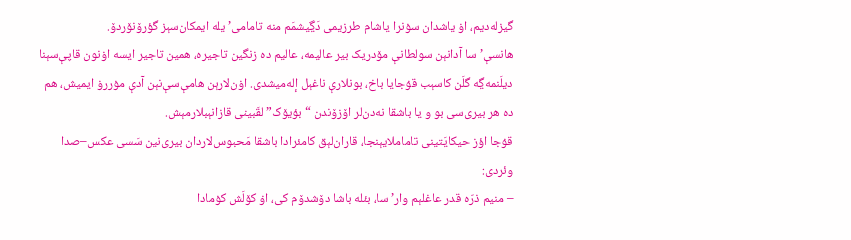گیزله‌دیم، اۏ یاشدان سۏنرا یاشام طرزیمی دَڲیشمَم منه‌ تامامی’یله‌ ایمکان‌سېز گؤرۆنۆردۆ.
هانسې’سا آدانېن سولطانې مۆدریک بیر عالیمه‌، عالیم ده‌ زنگین تاجیره‌، همین تاجیر ایسه اۏنون قاپې‌سېنا دیلَنمه‌ڲه گلَن کاسېب قۏجایا باخ، بونلارې ناغېل إله‌میشدی. اۏن‌لارېن هامې‌سې‌نېن آدې مۏررۏ ایمیش، هم ده‌ هر بیری‌سی بو و یا باشقا نه‌دن‌لر اۆزۆند‌ن “بؤیۆک” لقَبینی قازانېبلارمېش.
قۏجا اؤز حیکایَتینی تاماملایېنجا، قاران‌لېق کامئرا‌دا باشقا مَحبوس‌لاردان بیری‌نین سَسی عکس–صدا وئردی:
– منیم ذرّه‌ قدر عاغلېم وار’سا، بئله‌ باشا دۆشدۆم کی، اۏ کۆلَش کۏما‌دا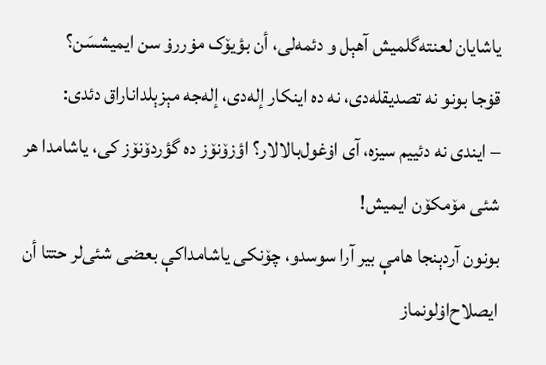یاشایان لعنته‌گلمیش آهېل و دئمه‌لی، أن بؤیۆک مۏررۏ سن ایمیشسَن؟
قۏجا بونو نه‌ تصدیقله‌دی، نه‌ ده‌ اینکار إله‌دی، إله‌جه‌ مېزېلداناراق دئدی:
– ایندی نه‌ دئییم سیزه‌، آی اۏغول‌بالا‌لار؟ اؤزۆنۆز ده‌ گؤردۆنۆز کی، یاشامدا هر شئی مۆمکۆن ایمیش!
بونون آردېنجا هامې بیر آرا سوسدو، چۆنکی یاشامداکې بعضی شئی‌لر حتتا أن ایصلاح‌اۏلونماز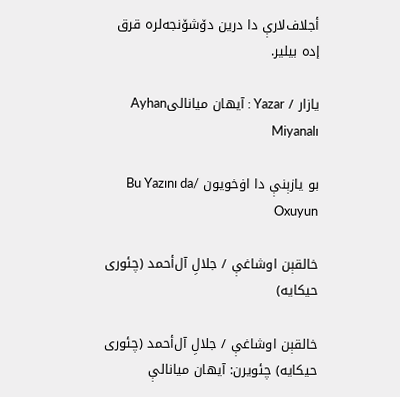أجلاف‌لارې دا درین دۆشۆنجه‌لره‌ قرق إده‌ بیلیر.

یازار / Yazar : آیهان میانالیAyhan Miyanalı

بو یازېنې دا اۏخویون /Bu Yazını da Oxuyun

خالقېن اوشاغې / جلالِ آل‌أحمد (چئوری حیکایه)

خالقېن اوشاغې / جلالِ آل‌أحمد (چئوری حیکایه) چئویرن: آیهان میانالې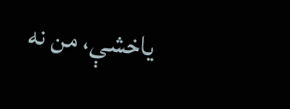یاخشې، من نه‌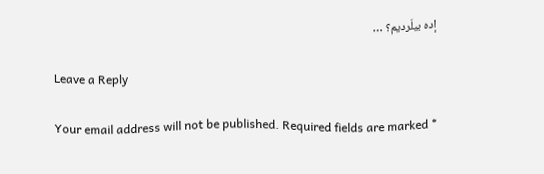إده‌ بیلَردیم؟ …

Leave a Reply

Your email address will not be published. Required fields are marked *